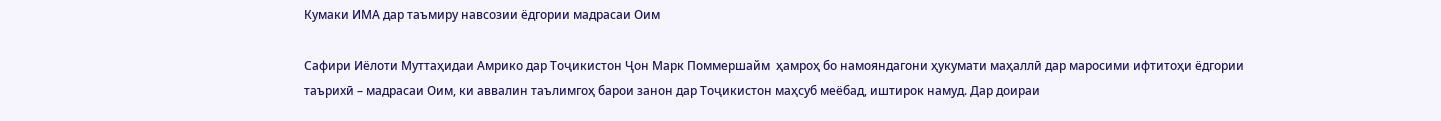Кумаки ИМА дар таъмиру навсозии ёдгории мадрасаи Оим

Сафири Иёлоти Муттаҳидаи Амрико дар Тоҷикистон Ҷон Марк Поммершайм  ҳамроҳ бо намояндагони ҳукумати маҳаллӣ дар маросими ифтитоҳи ёдгории таърихӣ – мадрасаи Оим, ки аввалин таълимгоҳ барои занон дар Тоҷикистон маҳсуб меёбад, иштирок намуд. Дар доираи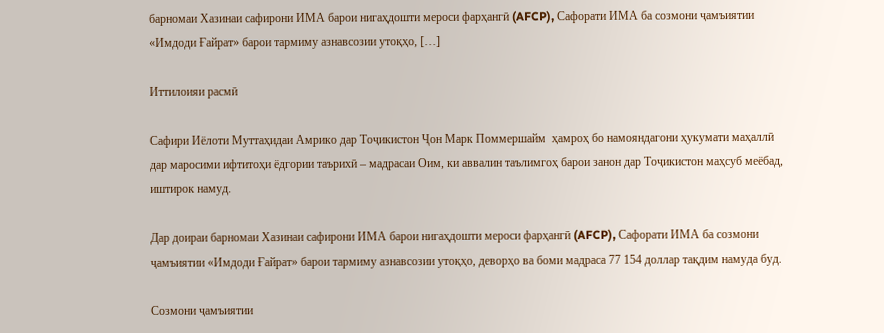барномаи Хазинаи сафирони ИМА барои нигаҳдошти мероси фарҳангӣ (AFCP), Сафорати ИМА ба созмони ҷамъиятии «Имдоди Ғайрат» барои тармиму азнавсозии утоқҳо, […]

Иттилоияи расмӣ

Сафири Иёлоти Муттаҳидаи Амрико дар Тоҷикистон Ҷон Марк Поммершайм  ҳамроҳ бо намояндагони ҳукумати маҳаллӣ дар маросими ифтитоҳи ёдгории таърихӣ – мадрасаи Оим, ки аввалин таълимгоҳ барои занон дар Тоҷикистон маҳсуб меёбад, иштирок намуд.

Дар доираи барномаи Хазинаи сафирони ИМА барои нигаҳдошти мероси фарҳангӣ (AFCP), Сафорати ИМА ба созмони ҷамъиятии «Имдоди Ғайрат» барои тармиму азнавсозии утоқҳо, деворҳо ва боми мадраса 77 154 доллар тақдим намуда буд.

Созмони ҷамъиятии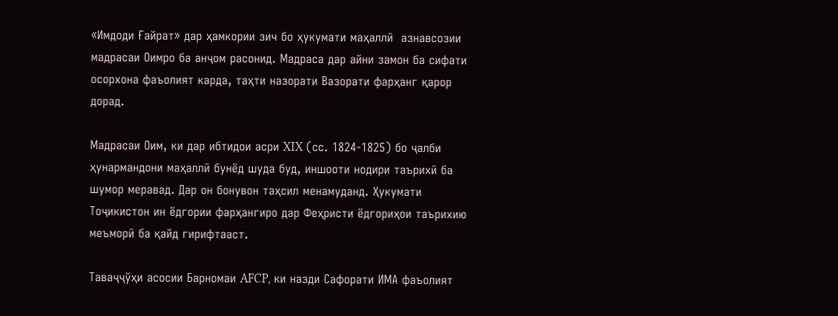«Имдоди Ғайрат» дар ҳамкории зич бо ҳукумати маҳаллӣ  азнавсозии мадрасаи Оимро ба анҷом расонид. Мадраса дар айни замон ба сифати осорхона фаъолият карда, таҳти назорати Вазорати фарҳанг қарор дорад.

Мадрасаи Оим, ки дар ибтидои асри XIX (сс. 1824-1825) бо ҷалби ҳунармандони маҳаллӣ бунёд шуда буд, иншооти нодири таърихӣ ба шумор меравад. Дар он бонувон таҳсил менамуданд. Ҳукумати Тоҷикистон ин ёдгории фарҳангиро дар Феҳристи ёдгориҳои таърихию меъморӣ ба қайд гирифтааст.

Таваҷҷўҳи асосии Барномаи AFCP, ки назди Сафорати ИМА фаъолият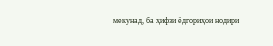мекунад, ба ҳифзи ёдгориҳои нодири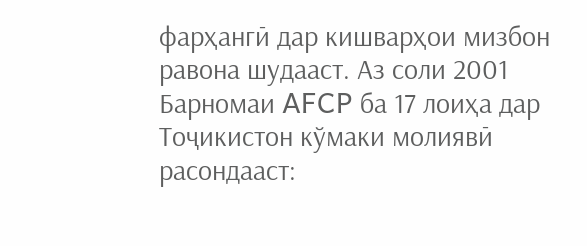фарҳангӣ дар кишварҳои мизбон равона шудааст. Аз соли 2001 Барномаи AFCP ба 17 лоиҳа дар Тоҷикистон кўмаки молиявӣ расондааст: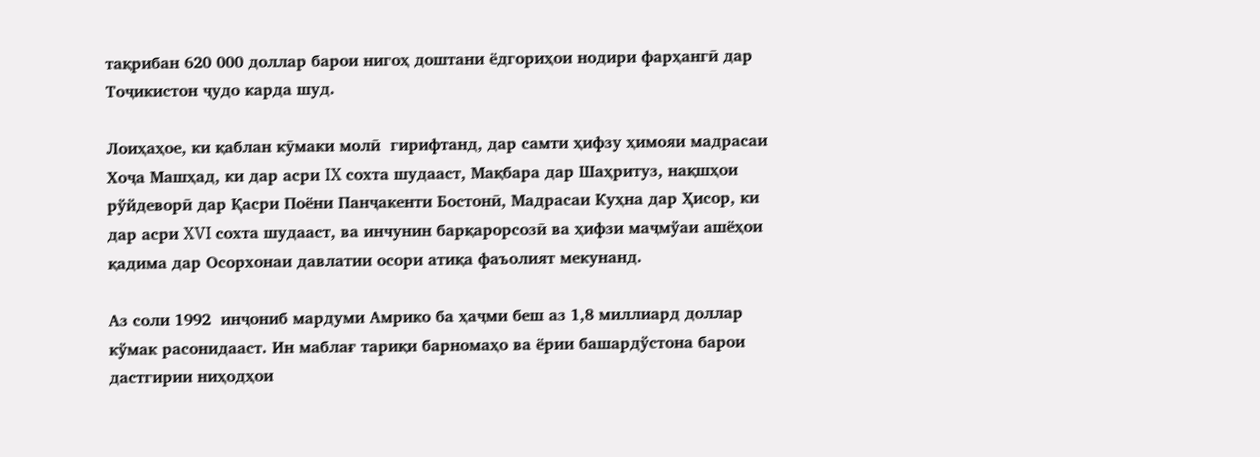тақрибан 620 000 доллар барои нигоҳ доштани ёдгориҳои нодири фарҳангӣ дар Тоҷикистон ҷудо карда шуд.

Лоиҳаҳое, ки қаблан кӯмаки молӣ  гирифтанд, дар самти ҳифзу ҳимояи мадрасаи Хоҷа Машҳад, ки дар асри IX сохта шудааст, Мақбара дар Шаҳритуз, нақшҳои рўйдеворӣ дар Қасри Поёни Панҷакенти Бостонӣ, Мадрасаи Куҳна дар Ҳисор, ки дар асри XVI сохта шудааст, ва инчунин барқарорсозӣ ва ҳифзи маҷмўаи ашёҳои қадима дар Осорхонаи давлатии осори атиқа фаъолият мекунанд.

Аз соли 1992  инҷониб мардуми Амрико ба ҳаҷми беш аз 1,8 миллиард доллар кўмак расонидааст. Ин маблағ тариқи барномаҳо ва ёрии башардўстона барои дастгирии ниҳодҳои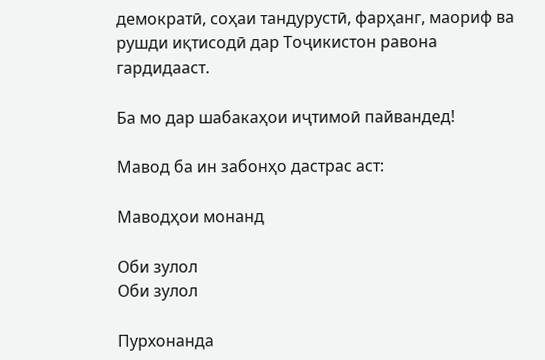демократӣ, соҳаи тандурустӣ, фарҳанг, маориф ва рушди иқтисодӣ дар Тоҷикистон равона гардидааст.

Ба мо дар шабакаҳои иҷтимоӣ пайвандед!

Мавод ба ин забонҳо дастрас аст:

Маводҳои монанд

Оби зулол
Оби зулол

Пурхонанда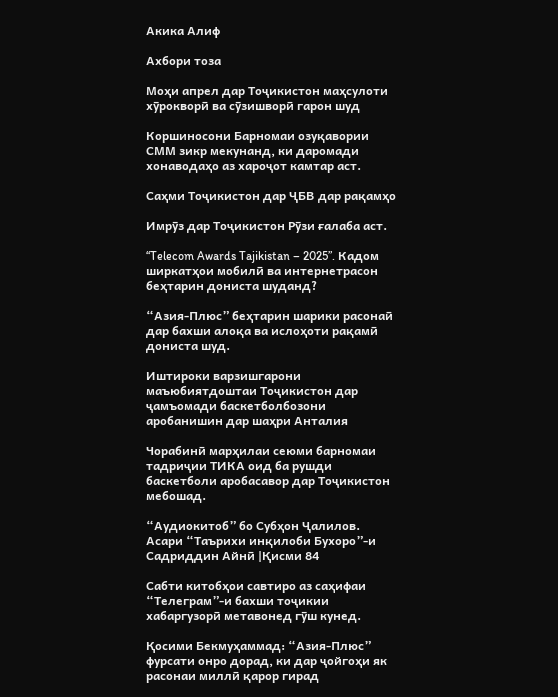Акика Алиф

Ахбори тоза

Моҳи апрел дар Тоҷикистон маҳсулоти хӯрокворӣ ва сӯзишворӣ гарон шуд

Коршиносони Барномаи озуқавории СММ зикр мекунанд, ки даромади хонаводаҳо аз хароҷот камтар аст.

Саҳми Тоҷикистон дар ҶБВ дар рақамҳо

Имрӯз дар Тоҷикистон Рӯзи ғалаба аст.

“Telecom Awards Tajikistan – 2025”. Кадом ширкатҳои мобилӣ ва интернетрасон беҳтарин дониста шуданд?

“Азия-Плюс” беҳтарин шарики расонаӣ дар бахши алоқа ва ислоҳоти рақамӣ дониста шуд.

Иштироки варзишгарони маъюбиятдоштаи Тоҷикистон дар ҷамъомади баскетболбозони аробанишин дар шаҳри Анталия

Чорабинӣ марҳилаи сеюми барномаи тадриҷии ТИКА оид ба рушди баскетболи аробасавор дар Тоҷикистон мебошад.

“Аудиокитоб” бо Субҳон Ҷалилов. Асари “Таърихи инқилоби Бухоро”-и Садриддин Айнӣ |Қисми 84

Cабти китобҳои савтиро аз саҳифаи “Телеграм”-и бахши тоҷикии хабаргузорӣ метавонед гӯш кунед.

Қосими Бекмуҳаммад: “Азия-Плюс” фурсати онро дорад, ки дар ҷойгоҳи як расонаи миллӣ қарор гирад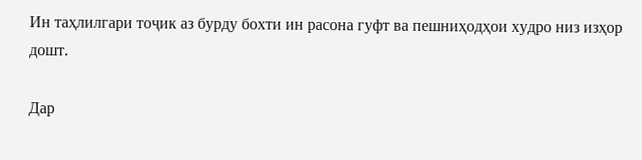Ин таҳлилгари тоҷик аз бурду бохти ин расона гуфт ва пешниҳодҳои худро низ изҳор дошт.

Дар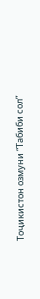Тоҷикистон озмуни “Табиби сол”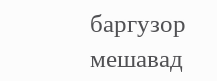баргузор мешавад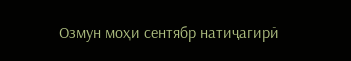Озмун моҳи сентябр натиҷагирӣ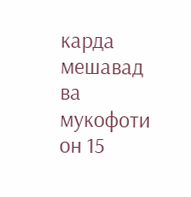карда мешавад ва мукофоти он 15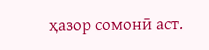ҳазор сомонӣ аст.